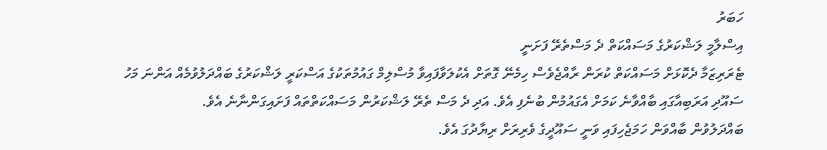ހަބަރު
އިސްލާމީ ލަޝްކަރުގެ މަސައްކަތް ދެ މަސްތެރޭ ފަށަނީ
ޓެރަރިޒަމާ ދެކޮޅަށް މަސައްކަތް ކުރަން ރާއްޖެވެސް ހިމެނޭ ގޮތަށް އެކުލަވާފައިވާ މުސްލިމް ގައުމުތަކުގެ އަސްކަރީ ލަޝްކަރުގެ ބައްދަލުވުމެއް އަންނަ މަހު ސައޫދި އަރަބިއާގައި ބާއްވާނެ ކަމަށް އެގައުމުން ބުނެފި އެވެ. އަދި ދެ މަސް ތެރޭ ލަޝްކަރުން މަސައްކަތްތައް ފަށައިގަންނާނެ އެވެ.
ބައްދަލުވުން ބާއްވަން ހަމަޖެހިފައި ވަނީ ސައޫދީގެ ވެރިރަށް ރިޔާދުގަ އެވެ.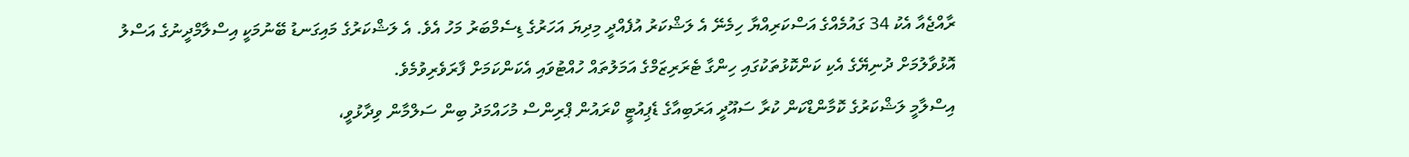ރާއްޖެއާ އެކު 34 ގައުމެއްގެ އަސްކަރިއްޔާ ހިމެނޭ އެ ލަޝްކަރު އުފެއްދީ މިދިޔަ އަހަރުގެ ޑިސެމްބަރު މަހު އެވެ. އެ ލަޝްކަރުގެ މައިގަނޑު ބޭނުމަކީ އިސްލާމްދީނުގެ އަސްލު އޮޅުވާލުމަށް ދުނިޔޭގެ އެކި ކަންކޮޅުތަކުގައި ހިންގާ ޓެރަރިޒަމްގެ އަމަލުތައް ހުއްޓުވައި އެކަންކަމަށް ފާރަވެރިވުމެވެ.
އިސްލާމީ ލަޝްކަރުގެ ކޮމާންޑްކަން ކުރާ ސައޫދީ އަރަބިއާގެ ޑެޕިއުޓީ ކްރައުން ޕްރިންސް މުހައްމަދު ބިން ސަލްމާން ވިދާޅުވީ،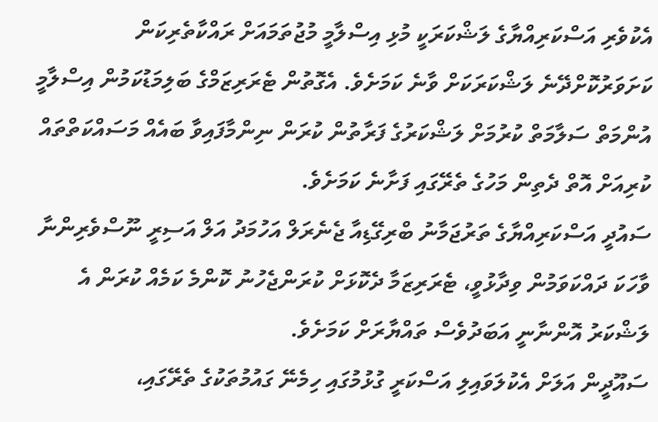އެކުވެރި އަސްކަރިއްޔާގެ ލަޝްކަރަކީ މުޅި އިސްލާމީ މުޖުތަމައަށް ރައްކާތެރިކަން ކަށަވަރުކޮށްދޭނެ ލަޝްކަރަކަށް ވާނެ ކަމަށެވެ. އެގޮތުން ޓެރަރިޒަމްގެ ބަލިމަޑުކަމުން އިސްލާމީ އުންމަތް ސަލާމަތް ކުރުމަށް ލަޝްކަރުގެ ފަރާތުން ކުރަން ނިންމާފައިވާ ބައެއް މަސައްކަތްތައް ކުރިއަށް އޮތް ދެތިން މަހުގެ ތެރޭގައި ފަށާނެ ކަމަށެވެ.
ސައުދީ އަސްކަރިއްޔާގެ ތަރުޖަމާނު ބްރިގޭޑިއާ ޖެނެރަލް އަހުމަދު އަލް އަސިރީ ނޫސްވެރިންނާ ވާހަކަ ދައްކަވަމުން ވިދާޅުވީ، ޓެރަރިޒަމާ ދެކޮޅަށް ކުރަންޖެހުނު ކޮންމެ ކަމެއް ކުރަން އެ ލަޝްކަރު އޮންނާނީ އަބަދުވެސް ތައްޔާރަށް ކަމަށެވެ.
ސައޫދީން އަލަށް އެކުލަވައިލި އަސްކަރީ ގުޅުމުގައި ހިމެނޭ ގައުމުތަކުގެ ތެރޭގައި،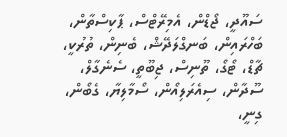ސައޫދީ، ޖޯޑްން، އެމިރޭޓްސް، ޕާކިސްތާން، ބަހްރައިން، ބަނގްލަދޭޝް، ބެނިން، ތުރުކީ، ޗާޑް، ޓޯގޯ، ތޫނިސް، ޖިބޫތީ، ސެނެގާލް، ސޫދާން، ސިއެރަލިއޯން، ސޯމާލިޔާ، ގެބޯން، ގިނީ،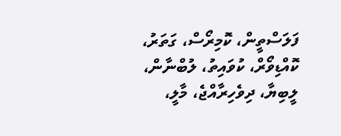ފަލަސްތީން، ކޮމިރޯސް، ގަތަރު، ކޮއްޑިވޯރް، ކުވައިތު، ލުބްނާން، ލީބިޔާ، ދިވެހިރާއްޖެ، މާލީ،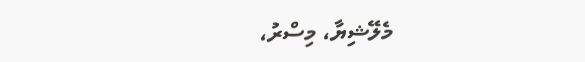މެލޭޝިޔާ، މިސްރު،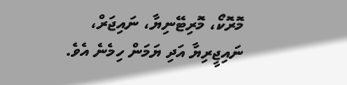މޮރޮކޯ، މޮރިޓޭނިޔާ، ނައިޖަރް، ނައިޖީރިޔާ އަދި ޔަމަން ހިމެނެ އެވެ.